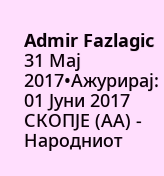Admir Fazlagic
31 Мај 2017•Ажурирај: 01 Јуни 2017
СКОПЈЕ (АА) - Народниот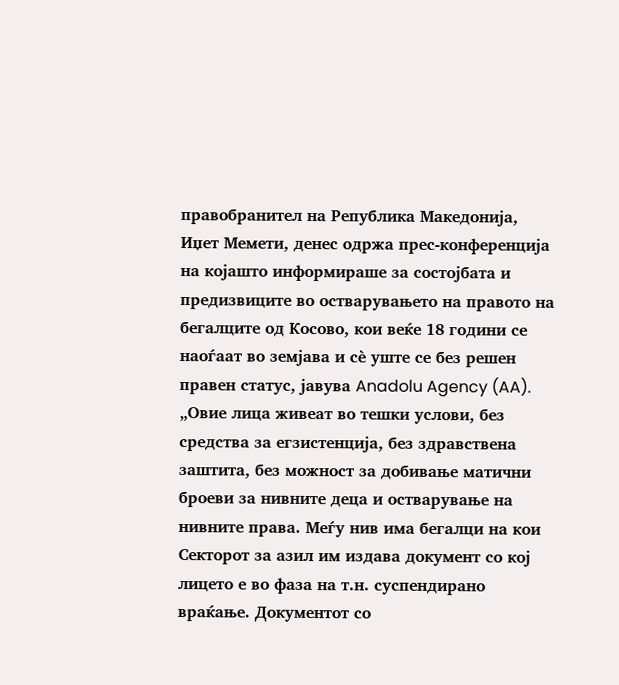правобранител на Република Македонија, Иџет Мемети, денес одржа прес-конференција на којашто информираше за состојбата и предизвиците во остварувањето на правото на бегалците од Косово, кои веќе 18 години се наоѓаат во земјава и сѐ уште се без решен правен статус, јавува Anadolu Agency (AA).
„Овие лица живеат во тешки услови, без средства за егзистенција, без здравствена заштита, без можност за добивање матични броеви за нивните деца и остварување на нивните права. Меѓу нив има бегалци на кои Секторот за азил им издава документ со кој лицето е во фаза на т.н. суспендирано враќање. Документот со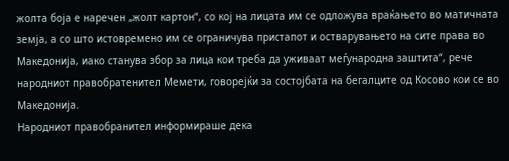жолта боја е наречен „жолт картон“, со кој на лицата им се одложува враќањето во матичната земја, а со што истовремено им се ограничува пристапот и остварувањето на сите права во Македонија, иако станува збор за лица кои треба да уживаат меѓународна заштита“, рече народниот правобратенител Мемети, говорејќи за состојбата на бегалците од Косово кои се во Македонија.
Народниот правобранител информираше дека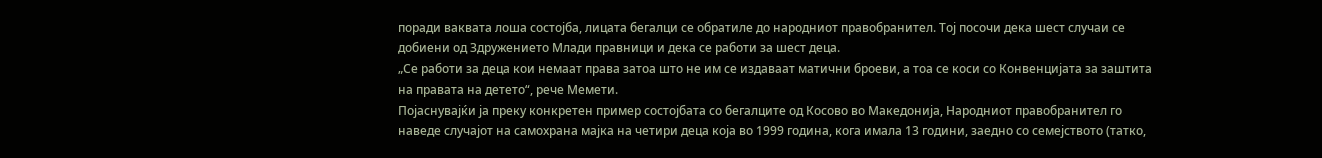поради ваквата лоша состојба, лицата бегалци се обратиле до народниот правобранител. Тој посочи дека шест случаи се добиени од Здружението Млади правници и дека се работи за шест деца.
„Се работи за деца кои немаат права затоа што не им се издаваат матични броеви, а тоа се коси со Конвенцијата за заштита на правата на детето“, рече Мемети.
Појаснувајќи ја преку конкретен пример состојбата со бегалците од Косово во Македонија, Народниот правобранител го наведе случајот на самохрана мајка на четири деца која во 1999 година, кога имала 13 години, заедно со семејството (татко,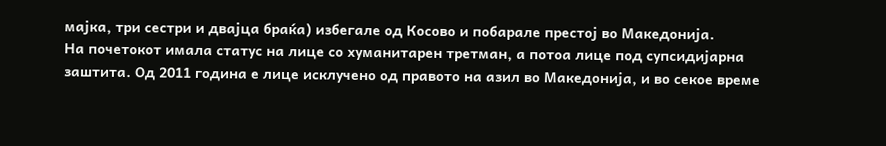мајка, три сестри и двајца браќа) избегале од Косово и побарале престој во Македонија.
На почетокот имала статус на лице со хуманитарен третман, а потоа лице под супсидијарна заштита. Од 2011 година е лице исклучено од правото на азил во Македонија, и во секое време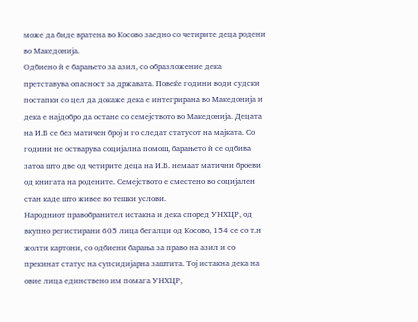може да биде вратена во Косово заедно со четирите деца родени во Македонија.
Одбиено ѝ е барањето за азил, со образложение дека претставува опасност за државата. Повеќе години води судски постапки со цел да докаже дека е интегрирана во Македонија и дека е најдобро да остане со семејството во Македонија. Децата на И.Б се без матичен број и го следат статусот на мајката. Со години не остварува социјална помош, барањето ѝ се одбива затоа што две од четирите деца на И.Б. немаат матични броеви од книгата на родените. Семејството е сместено во социјален стан каде што живее во тешки услови.
Народниот правобранител истакна и дека според УНХЦР, од вкупно регистирани 605 лица бегалци од Косово, 154 се со т.н жолти картони, со одбиени барања за право на азил и со прекинат статус на супсидијарна заштита. Тој истакна дека на овие лица единствено им помага УНХЦР,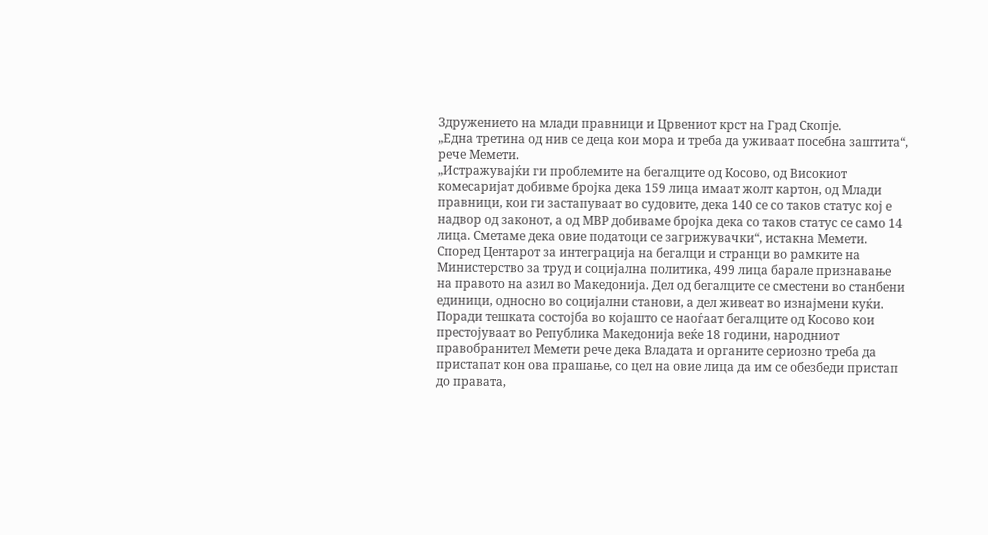Здружението на млади правници и Црвениот крст на Град Скопје.
„Една третина од нив се деца кои мора и треба да уживаат посебна заштита“, рече Мемети.
„Истражувајќи ги проблемите на бегалците од Косово, од Високиот комесаријат добивме бројка дека 159 лица имаат жолт картон, од Млади правници, кои ги застапуваат во судовите, дека 140 се со таков статус кој е надвор од законот, а од МВР добиваме бројка дека со таков статус се само 14 лица. Сметаме дека овие податоци се загрижувачки“, истакна Мемети.
Според Центарот за интеграција на бегалци и странци во рамките на Министерство за труд и социјална политика, 499 лица барале признавање на правото на азил во Македонија. Дел од бегалците се сместени во станбени единици, односно во социјални станови, а дел живеат во изнајмени куќи.
Поради тешката состојба во којашто се наоѓаат бегалците од Косово кои престојуваат во Република Македонија веќе 18 години, народниот правобранител Мемети рече дека Владата и органите сериозно треба да пристапат кон ова прашање, со цел на овие лица да им се обезбеди пристап до правата,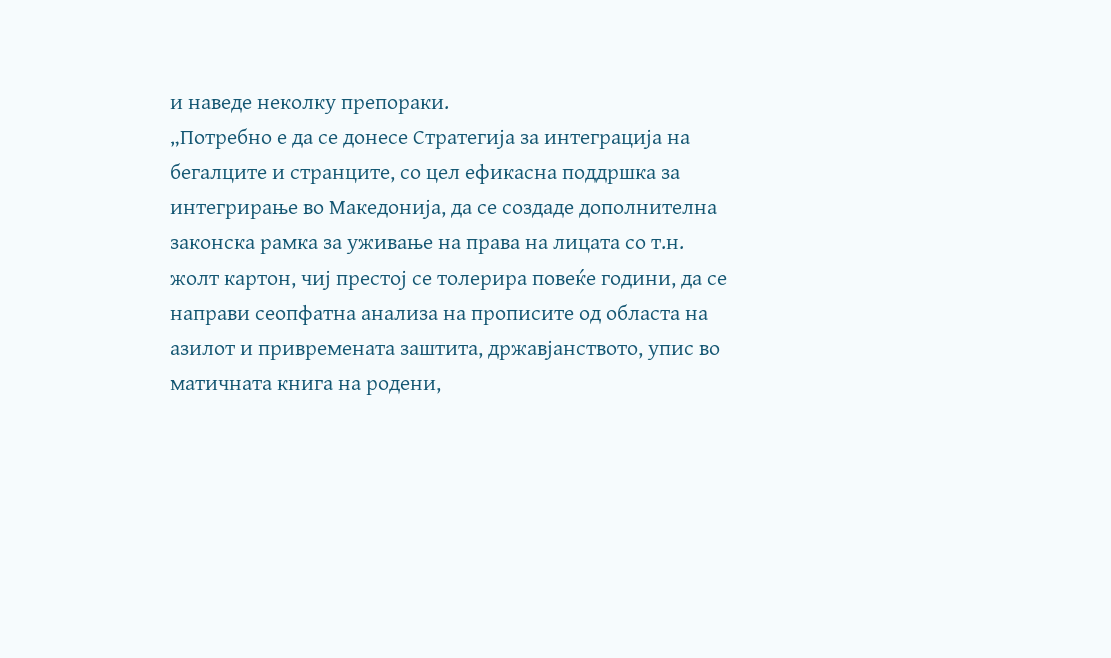и наведе неколку препораки.
„Потребно е да се донесе Стратегија за интеграција на бегалците и странците, со цел ефикасна поддршка за интегрирање во Македонија, да се создаде дополнителна законска рамка за уживање на права на лицата со т.н. жолт картон, чиј престој се толерира повеќе години, да се направи сеопфатна анализа на прописите од областа на азилот и привремената заштита, државјанството, упис во матичната книга на родени,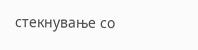стекнување со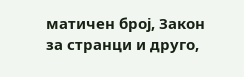матичен број, Закон за странци и друго,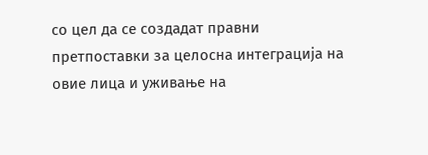со цел да се создадат правни претпоставки за целосна интеграција на овие лица и уживање на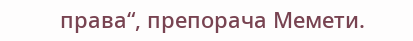права“, препорача Мемети.